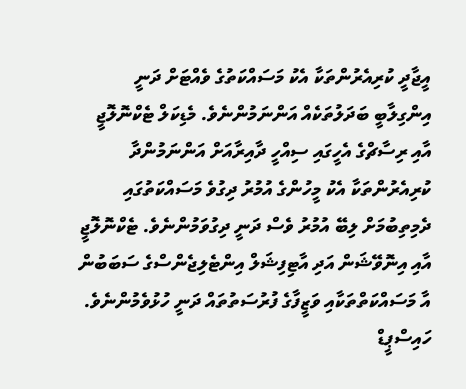އީޖާދީ ކުރިއެރުންތަކާ އެކު މަސައްކަތުގެ ވެއްޓަށް ދަނީ އިންގިލާބީ ބަދަލުތަކެއް އަންނަމުންނެވެ. މެޑިކަލް ޓެކްނޮލޮޖީ އާއި ރިސާޗްގެ އެހީގައި ސިއްހީ ދާއިރާއަށް އަންނަމުންދާ ކުރިއެރުންތަކާ އެކު މީހުންގެ އުމުރު ދިގުވެ މަސައްކަތުގައި ދެމިތިބުމަށް ލިބޭ އުމުރު ވެސް ދަނީ ދިގުވަމުންނެވެ. ޓެކްނޮލޮޖީ އާއި އިނޮވޭޝަން އަދި އާޓިފިޝަލް އިންޓެލިޖެންސްގެ ސަބަބުން އާ މަސައްކަތްތަކާއި ވަޒީފާގެ ފުރުސަތުތައް ދަނީ ހުޅުވެމުންނެވެ. ހައިސްޕީޑް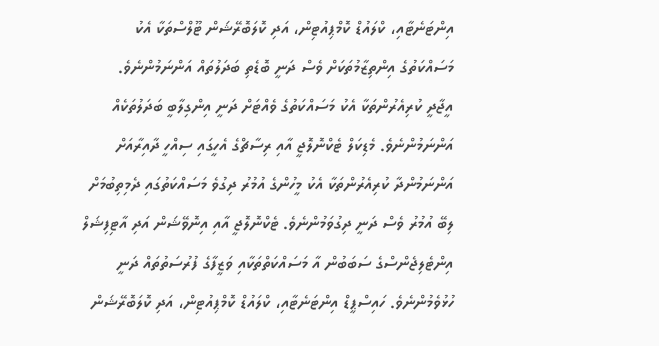އިންޓަނެޓާއި، ކްލައުޑް ކޮމްޕިއުޓިން، އަދި ކޮލަބޮރޭޝަން ޓޫލްސްތަކާ އެކު މަސައްކަތުގެ އިންތިޒާމުތަކަށް ވެސް ދަނީ ބޮޑެތި ބަދަލުތައް އަންނަމުންނެވެ.
އީޖާދީ ކުރިއެރުންތަކާ އެކު މަސައްކަތުގެ ވެއްޓަށް ދަނީ އިންގިލާބީ ބަދަލުތަކެއް އަންނަމުންނެވެ. މެޑިކަލް ޓެކްނޮލޮޖީ އާއި ރިސާޗްގެ އެހީގައި ސިއްހީ ދާއިރާއަށް އަންނަމުންދާ ކުރިއެރުންތަކާ އެކު މީހުންގެ އުމުރު ދިގުވެ މަސައްކަތުގައި ދެމިތިބުމަށް ލިބޭ އުމުރު ވެސް ދަނީ ދިގުވަމުންނެވެ. ޓެކްނޮލޮޖީ އާއި އިނޮވޭޝަން އަދި އާޓިފިޝަލް އިންޓެލިޖެންސްގެ ސަބަބުން އާ މަސައްކަތްތަކާއި ވަޒީފާގެ ފުރުސަތުތައް ދަނީ ހުޅުވެމުންނެވެ. ހައިސްޕީޑް އިންޓަނެޓާއި، ކްލައުޑް ކޮމްޕިއުޓިން، އަދި ކޮލަބޮރޭޝަން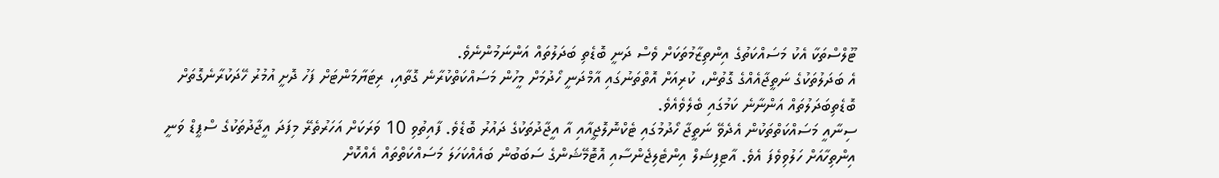ޓޫލްސްތަކާ އެކު މަސައްކަތުގެ އިންތިޒާމުތަކަށް ވެސް ދަނީ ބޮޑެތި ބަދަލުތައް އަންނަމުންނެވެ.
އެ ބަދަލުތަކުގެ ނަތީޖާއެއްގެ ގޮތުން، ކުރިއަށް އޮތްތަނުގައި އާމްދަނީ ހޯދުމަށް މީހުން މަސައްކަތްކުރާނެ ގޮތާއި، ރިޓަޔާމަންޓަށް ފަހު ދޮށީ އުމުރު ހޭދަކުރާނެގޮތަށް ބޮޑެތިބަދަލުތައް އަންނާނެ ކަމުގައި ބެލެވެއެވެ.
ސިނާއީ މަސައްކަތްތަކުން އެދެވޭ ނަތީޖާ ހޯދުމުގައި ޓެކްނޮލޮޖީއާއި އާ އީޖާދުތަކުގެ ދައުރު ބޮޑެވެ. ފާއިތުވި 10 ވަރަކަށް އަހަރުތެރޭ މިފަދަ އީޖާދުތަކުގެ ސްޕީޑް ވަނީ އިންތިހާއަށް ހަލުވިވެފަ އެވެ. އާޓިފިޝަލް އިންޓެލިޖެންސާއި އޮޓޮމޭޝަންގެ ސަބަބުން ބައެއްކަހަލަ މަސައްކަތްތައް އެއްކޮށް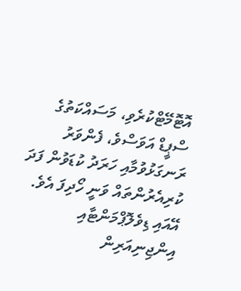އޮޓޮމޭޓްކުރެވި، މަސައްކަތުގެ ސްޕީޑް އަވަސްވެ، ފެންވަރު ރަނގަޅުވުމާއި ހަރަދު ކުޑަވުން ފަދަ ކުރިއެރުންތައް ވަނީ ހޯދިފަ އެވެ.
އޭއައި ޑިވެލޮޕްމަންޓާއި އިންޖިނިއަރިން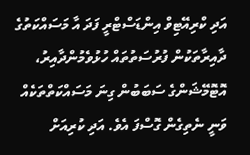އަދި ކްރިއޭޓިވް އިންޑަސްޓްރީ ފަދަ އާ މަސައްކަތުގެ ދާއިރާތަކުން ފުރުސަތުތައް ހުޅުވެމުންދާއިރު، އޮޓޮމޭޝަންގެ ސަބަބުން ގިނަ މަސައްކަތްތަކެއް ވަނީ ނެތިގެން ގޮސްފަ އެވެ. އަދި ކުރިއަށް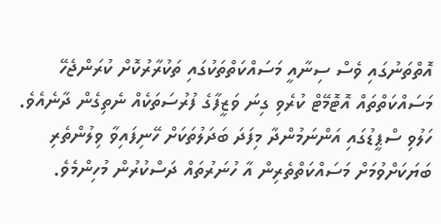އޮތްތަނުގައި ވެސް ސިނާއީ މަސައްކަތްތަކުގައި ތަކުރާރުކޮށް ކުރަންޖެހޭ މަސައްކަތްތައް އޮޓޮމޭޓް ކުރެވި ގިނަ ވަޒީފާގެ ފުރުސަތަކެއް ނެތިގެން ދާނެއެވެ.
ހަލުވި ސްޕީޑުގައި އަންނަމުންދާ މިފަދަ ބަދަލުތަކަށް ހޭނިފައިވާ ވިލުންތެރި ބަޔަކަށްވުމަށް މަސައްކަތްތެރިން އާ ހުނަރުތައް ދަސްކުރުން މުހިންމެވެ.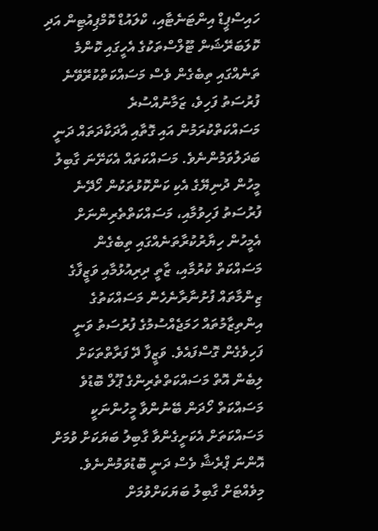ހައިސްޕީޑް އިންޓަނެޓާއި، ކްލައުޑް ކޮމްޕިއުޓިން އަދި ކޮލަބަރޭޝަން ޓޫލްސްތަކުގެ އެހީގައި ކޮންމެ ތަނެއްގައި ތިބެގެން ވެސް މަސައްކަތްކުރޭވޭނެ ފުރުސަތު ފަހިވެ، ޒަމާނުއްސުރެ މަސައްކަތްކުރަމުން އައި ގޮތާއި އާދަކާދަތައް ދަނީ ބަދަލުވަމުންނެވެ. މަސައްކަތައް އެކަށޭނަ ގާބިލު މީހުން ދުނިޔޭގެ އެކި ކަންކޮޅުތަކުން ހޯދޭނެ ފުރުސަތު ފަހިވުމާއި، މަސައްކަތްތެރިންނަށް އެމީހުން ހިޔާރުކުރާތަނެއްގައި ތިބެގެން މަސައްކަތް ކުރުމާއި، ޒާތީ ދިރިއުޅުމާއި ވަޒީފާގެ ޒިންމާތައް ފުށުނާރާނެހެން މަސައްކަތުގެ އިންތިޒާމުތައް ހަމަޖެއްސުމުގެ ފުރުސަތު ވަނީ ފަހިވެގެން ގޮސްފައެވެ. ވަޒީފާ ދޭ ފަރާތްތަކަށް ލިބެން އޮތް މަސައްކަތްތެރިންގެ ޕޫލް ބޮޑުވެ މަސައްކަތް ހޯދަން ބޭނުންވާ މީހުންނަކީ މަސައްކަތަށް އެކަށީގެންވާ ގާބިލު ބަޔަކަށް ވުމަށް އޮންނަ ޕްރެޝާ ވެސް ދަނީ ބޮޑުވަމުންނެވެ.
މިވެއްޓަށް ގާބިލު ބަޔަކަށްވުމަށް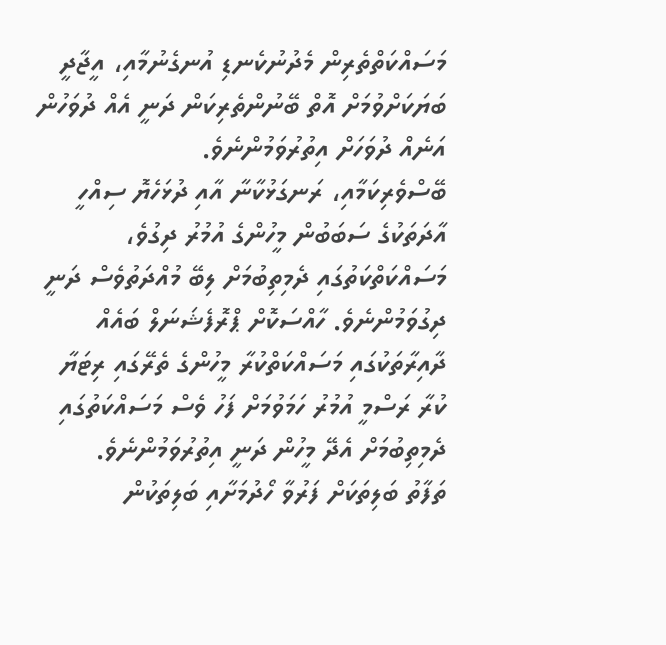މަސައްކަތްތެރިން މެދުނުކެނޑި އުނގެނުމާއި، އީޖާދީ ބަޔަކަށްވުމަށް އޮތް ބޭނުންތެރިކަން ދަނީ އެއް ދުވަހުން އަނެއް ދުވަހަށް އިތުރުވަމުންނެވެ.
ބޭސްވެރިކަމާއި، ރަނގަޅުކާނާ އާއި ދުޅަހެޔޮ ސިއްހީ އާދަތަކުގެ ސަބަބުން މީހުންގެ އުމުރު ދިގުވެ، މަސައްކަތްކަތުގައި ދެމިތިބުމަށް ލިބޭ މުއްދަތުވެސް ދަނީ ދިގުވަމުންނެވެ. ހާއްސަކޮށް ޕްރޮފެޝަނަލް ބައެއް ދާއިރާތަކުގައި މަސައްކަތްކުރާ މީހުންގެ ތެރޭގައި ރިޓަޔާ ކުރާ ރަސްމީ އުމުރު ހަމަވުމަށް ފަހު ވެސް މަސައްކަތުގައި ދެމިތިބުމަށް އެދޭ މީހުން ދަނީ އިތުރުވަމުންނެވެ.
ތަފާތު ބަލިތަކަށް ފަރުވާ ހޯދުމަށާއި ބަލިތަކުން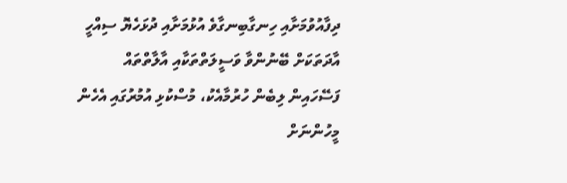ދިފާއުވުމަށާއި ހިނގާބިނގާވެ އުޅުމަށާއި ދުޅަހެޔޮ ސިއްހީ އާދަތަކަށް ބޭނުންވާ ވަސީލަތްތަކާއި އާލާތްތައް ފަސޭހައިން ލިބެން ހުރުމާއެކު، މުސްކުޅި އުމުރުގައި އެހެން މީހުންނަށް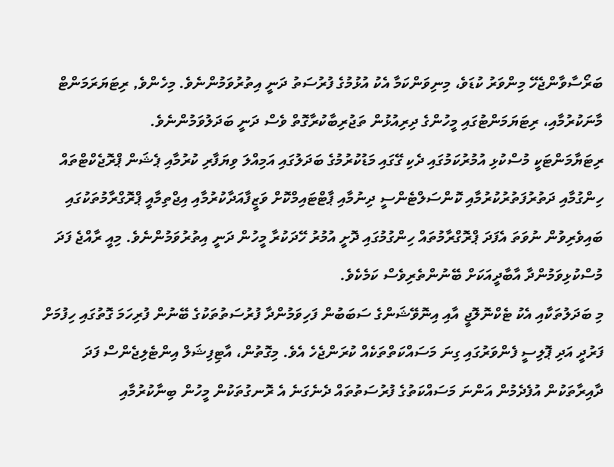ބަރޯސާވާންޖެހޭ މިންވަރު ކުޑަވެ، މިނިވަންކަމާ އެކު އުޅުމުގެ ފުރުސަތު ދަނީ އިތުރުވަމުންނެވެ. މިހެންވެ, ރިޓަޔަރަމަންޓް މާނަކުރުމާއި، ރިޓަޔަމަންޓުގައި މީހުންގެ ދިރިއުޅުން ތަޖުރިބާކުރާގޮތް ވެސް ދަނީ ބަދަލުވަމުންނެވެ.
ރިޓަޔާމަންޓަކީ މުސްކުޅި އުމުރުކަމުގައި ދެކި ގޭގައި މަޑުކުރުމުގެ ބަދަލުގައި އަމިއްލަ ވިޔަފާރި ކުރުމާއި ޕެޝަން ޕްރޮޖެކްޓްތައް ހިންގުމާއި ދަތުރުފަތުރުކުރުމާއި ކޮންސަލްޓެންސީ ދިނުމާއި ޕާޓްޓައިމްކޮށް ވަޒީފާއަދާކުރުމާއި އިޖްތިމާއީ ޕްރޮގްރާމުތަކުގައި ބައިވެރިވުން ނުވަތަ އެފަދަ ޕްރޮގްރާމުތައް ހިންގުމުގައި ދޮށީ އުމުރު ހޭދަކުރާ މީހުން ދަނީ އިތުރުވަމުންނެވެ. މިއީ ރާއްޖެ ފަދަ މުސްކުޅިވަމުންދާ އާބާދީއަކަށް ބޭނުންތެރިވެސް ކަމެކެވެ.
މި ބަދަލުތަކާއި އެކު ޓެކްނޮލޮޖީ އާއި އިނޮވޭޝަންގެ ސަބަބުން ފަހިވަމުންދާ ފުރުސަތުތަކުގެ ބޭނުން ފުރިހަމަ ގޮތުގައި ހިފުމަށް ފަރުދީ އަދި ޕޮލިސީ ފެންވަރުގައި ގިނަ މަސައްކަތްތަކެއް ކުރަންޖެހެ އެވެ. މިގޮތުން، އާޓިފިޝަލް އިންޓެލިޖެންސް ފަދަ ދާއިރާތަކުން އުފެދެމުން އަންނަ މަސައްކަތުގެ ފުރުސަތުތައް ދެނެގަނެ އެ ރޮނގުތަކުން މީހުން ބިނާކުރުމާއި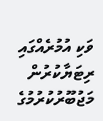ވަކި އުމުރެއްގައި ރިޓަޔާކުރުން މަޖުބޫރުކުރުމުގެ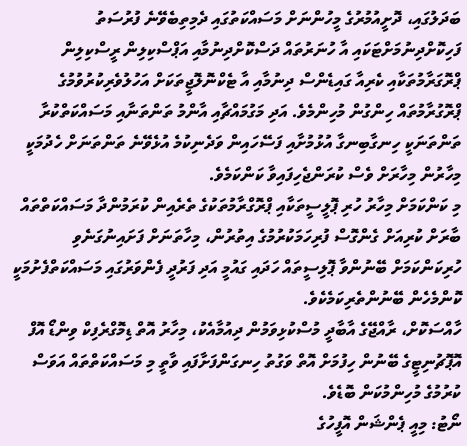ބަދަލުގައި، ދޮށީއުމުރުގެ މީހުންނަށް މަސައްކަތުގައި ދެމިތިބެވޭނެ ފުރުސަތު ފަހިކޮށްދިނުމަށްޓަކައި އާ ހުނަރުތައް ދަސްކޮށްދިނުމާއި އަޕްސްކިލިން ރީސްކިލިން ޕްރޮގަރާމުތަކާއި ކެރިއާ ގައިޑެންސް ދިނުމާއި އާ ޓެކްނޮލޮޖީތަކަށް އަހުލުވެރިކުރުވުމުގެ ޕްރޮގުރާމުތައް ހިންގުން މުހިންމެވެ. އަދި މަގުމައްޗާއި އާންމު ތަންތަނާއި މަސައްކަތްކުރާ ތަންތަނަކީ ހިނގާބިނގާ އުޅުމުށާއި ފަސޭހައިން ވަދެނިކުމެ އުޅެވޭނެ ތަންތަނަށް ހެދުމަކީ މިހާރުން މިހާރަށް ވެސް ކުރަންޖެހިފައިވާ ކަންކަމެވެ.
މި ކަންކަމަށް މިހާރު ހުރި ޕޮލީސީތަކާއި ޕްރޮގްރާމުތަކުގެ ތެރެއިން ކުރަމުންދާ މަސައްކަތްތައް ބާރަށް ކުރިއަށް ގެންގޮސް ފުރިހަމަކުރުމުގެ އިތުރުން، މިހާތަނަށް ފަށައިނުގަނެވި ހުރިކަންކަމަށް ބޭނުންވާ ޕޮލިސީތައް ހަދައި ގައުމީ އަދި ފަރުދީ ފެންވަރުގައި މަސައްކަތްފެށުމަކީ ކޮންމެހެން ބޭނުންތެރިކަމެކެވެ.
ހާއްސަކޮށް، ރާއްޖޭގެ އާބާދީ މުސްކުޅިވަމުން ދިއުމާއެކު، މިހާރު އޮތް ޑިމޮގްރެފިކް ވިންޑޯ އޮފް އޮޕޮޗުނިޓީގެ ބޭނުން ހިފުމަށް އޮތް ވަގުތު ހިނގަންފަށާފައި ވާތީ މި މަސައްކަތްތައް އަވަސް ކުރުމުގެ މުހިންމުކަން ބޮޑެވެ.
ނޯޓު: މިއީ ޕެންޝަން އޮފީހުގެ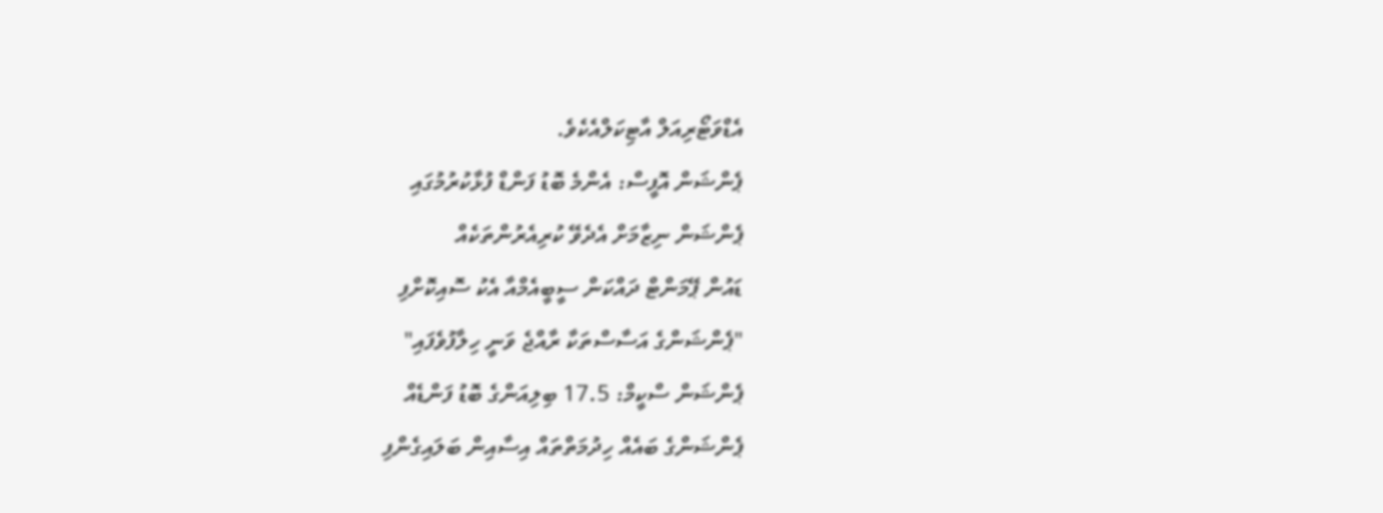އެޑްވަޓޯރިއަލް އާޓިކަލްއެކެވެ.
ޕެންޝަން އޮފީސް: އެންމެ ބޮޑު ފަންޑް ފުޅާކުރުމުގައި
ޕެންޝަން ނިޒާމަށް އެދެވޭ ކުރިއެރުންތަކެއް
ޑައުން ޕޭމަންޓް ދައްކަން ސީބީއެމްއާ އެކު ސޮއިކޮށްފި
"ޕެންޝަންގެ އަސާސްތަކާ ރާއްޖެ ވަނީ ހިލާފުވެފައި"
ޕެންޝަން ސްކީމް: 17.5 ބިލިއަންގެ ބޮޑު ފަންޑެއް
ޕެންޝަންގެ ބައެއް ހިދުމަތްތައް އިސާއިން ބަލައިގެންފި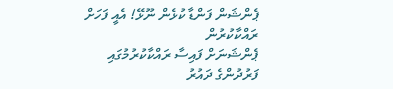ޕެންޝަން ފަންޑާ ކުޅެން ނޫޅޭ! އެއީ ފަހަށް ރައްކާކުރުން
ޕެންޝަނަށް ފައިސާ ރައްކާކުރުމުގައި ފަރުދުންގެ ދައުރު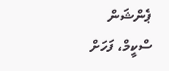ޕެންޝަން ސްކީމް، ފަހަށް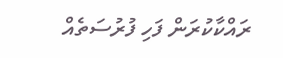ރައްކާކުރަން ފަހި ފުރުސަތެއް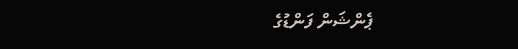ޕެންޝަން ފަންޑުގެ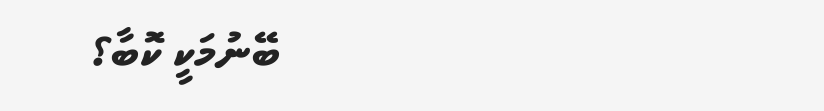ބޭނުމަކީ ކޮބާ؟